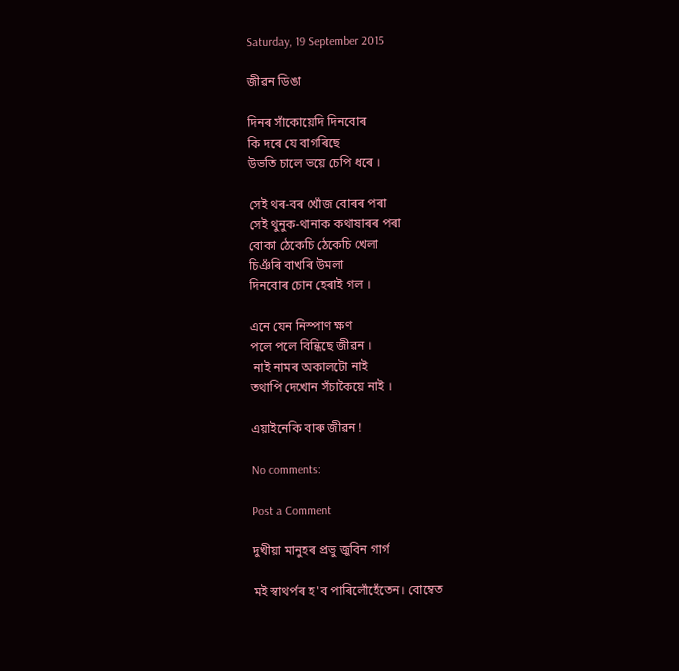Saturday, 19 September 2015

জীৱন ডিঙা

দিনৰ সাঁকোয়েদি দিনবোৰ
কি দৰে যে বাগৰিছে
উভতি চালে ভয়ে চেপি ধৰে ।

সেই থৰ-বৰ খোঁজ বোৰৰ পৰা
সেই থুনুক-থানাক কথাষাৰৰ পৰা
বোকা ঠেকেচি ঠেকেচি খেলা
চিঞঁৰি বাখৰি উমলা
দিনবোৰ চোন হেৰাই গল ।

এনে যেন নিস্পাণ ক্ষণ
পলে পলে বিন্ধিছে জীৱন ।
 নাই নামৰ অকালটো নাই
তথাপি দেখোন সঁচাকৈয়ে নাই ।

এয়াইনেকি বাৰু জীৱন !

No comments:

Post a Comment

দুখীয়া মানুহৰ প্ৰভু জুবিন গাৰ্গ

মই স্বাথৰ্পৰ হ'ব পাৰিলোঁহেঁতেন। বোম্বেত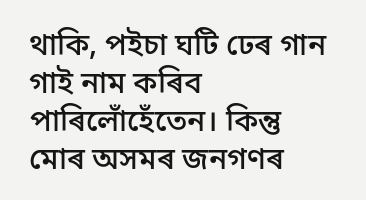থাকি, পইচা ঘটি ঢেৰ গান গাই নাম কৰিব পাৰিলোঁহেঁতেন। কিন্তু মোৰ অসমৰ জনগণৰ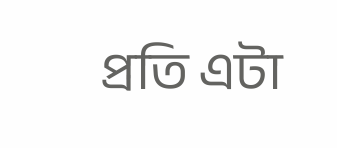প্ৰতি এটা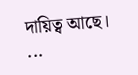দায়িত্ব আছে। ...